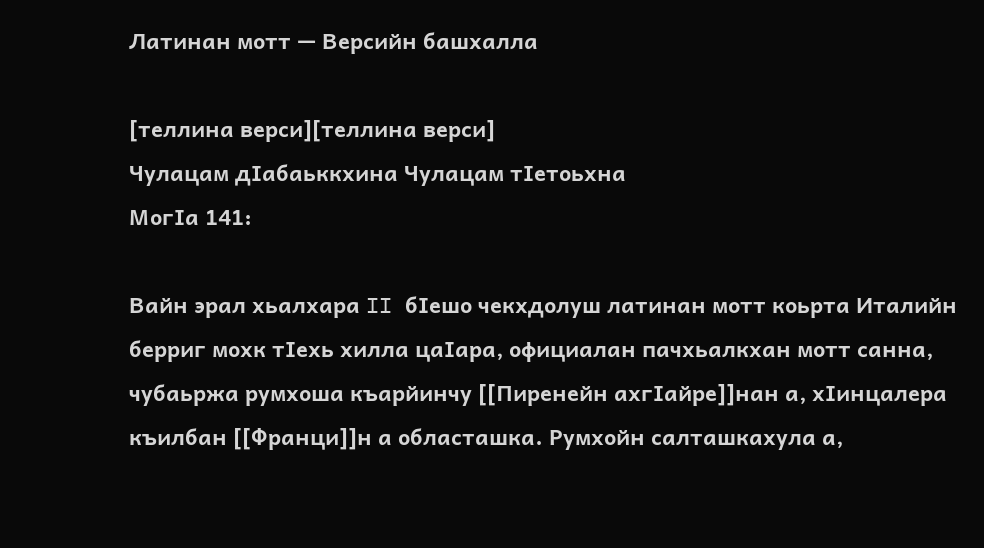Латинан мотт — Версийн башхалла

[теллина верси][теллина верси]
Чулацам дӀабаьккхина Чулацам тӀетоьхна
МогӀа 141:

Вайн эрал хьалхара II бӀешо чекхдолуш латинан мотт коьрта Италийн берриг мохк тӀехь хилла цаӀара, официалан пачхьалкхан мотт санна, чубаьржа румхоша къарйинчу [[Пиренейн ахгӀайре]]нан а, хӀинцалера къилбан [[Франци]]н а областашка. Румхойн салташкахула а,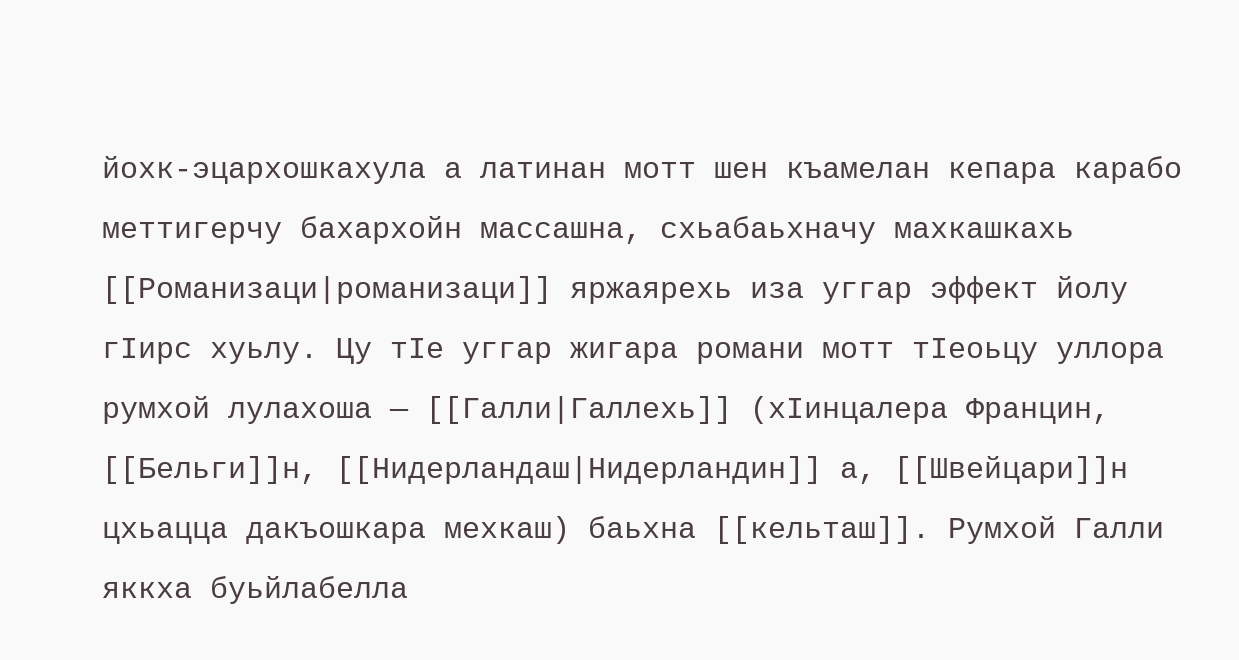йохк-эцархошкахула а латинан мотт шен къамелан кепара карабо меттигерчу бахархойн массашна, схьабаьхначу махкашкахь [[Романизаци|романизаци]] яржаярехь иза уггар эффект йолу гӀирс хуьлу. Цу тӀе уггар жигара романи мотт тӀеоьцу уллора румхой лулахоша — [[Галли|Галлехь]] (хӀинцалера Францин, [[Бельги]]н, [[Нидерландаш|Нидерландин]] а, [[Швейцари]]н цхьацца дакъошкара мехкаш) баьхна [[кельташ]]. Румхой Галли яккха буьйлабелла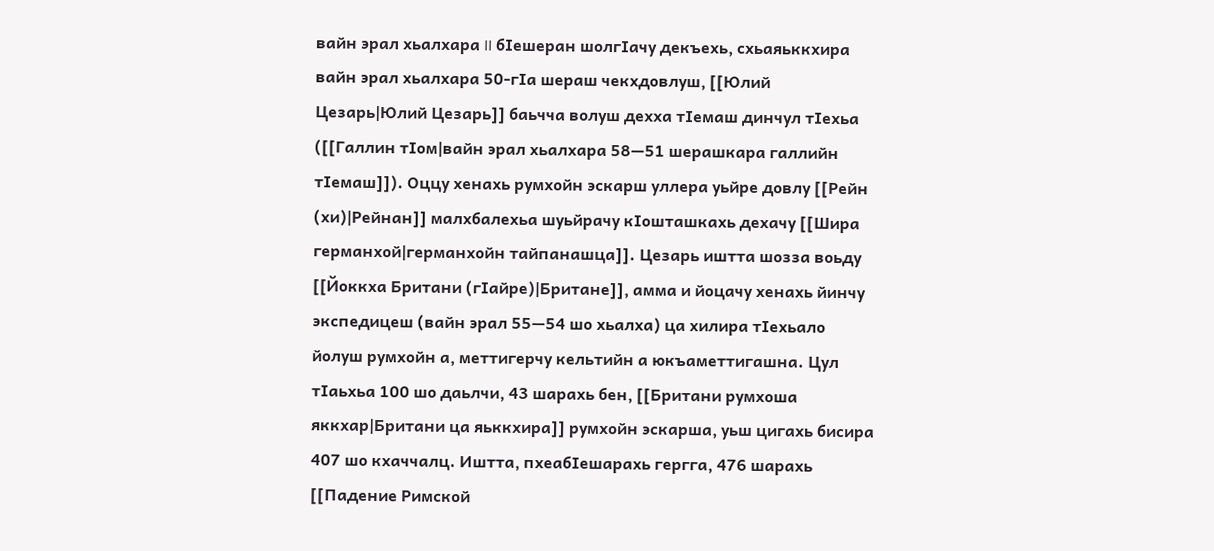вайн эрал хьалхара II бӀешеран шолгӀачу декъехь, схьаяьккхира вайн эрал хьалхара 50-гӀа шераш чекхдовлуш, [[Юлий Цезарь|Юлий Цезарь]] баьчча волуш дехха тӀемаш динчул тӀехьа ([[Галлин тӀом|вайн эрал хьалхара 58—51 шерашкара галлийн тӀемаш]]). Оццу хенахь румхойн эскарш уллера уьйре довлу [[Рейн (хи)|Рейнан]] малхбалехьа шуьйрачу кӀошташкахь дехачу [[Шира германхой|германхойн тайпанашца]]. Цезарь иштта шозза воьду [[Йоккха Британи (гӀайре)|Британе]], амма и йоцачу хенахь йинчу экспедицеш (вайн эрал 55—54 шо хьалха) ца хилира тӀехьало йолуш румхойн а, меттигерчу кельтийн а юкъаметтигашна. Цул тӀаьхьа 100 шо даьлчи, 43 шарахь бен, [[Британи румхоша яккхар|Британи ца яьккхира]] румхойн эскарша, уьш цигахь бисира 407 шо кхаччалц. Иштта, пхеабӀешарахь гергга, 476 шарахь [[Падение Римской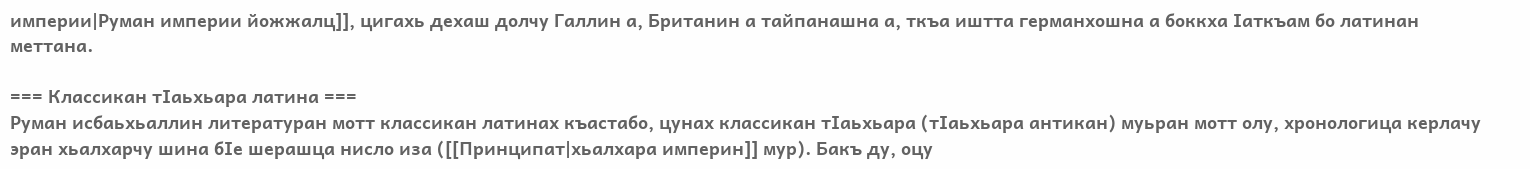империи|Руман империи йожжалц]], цигахь дехаш долчу Галлин а, Британин а тайпанашна а, ткъа иштта германхошна а боккха Ӏаткъам бо латинан меттана.

=== Классикан тӀаьхьара латина ===
Руман исбаьхьаллин литературан мотт классикан латинах къастабо, цунах классикан тӀаьхьара (тӀаьхьара антикан) муьран мотт олу, хронологица керлачу эран хьалхарчу шина бӀе шерашца нисло иза ([[Принципат|хьалхара империн]] мур). Бакъ ду, оцу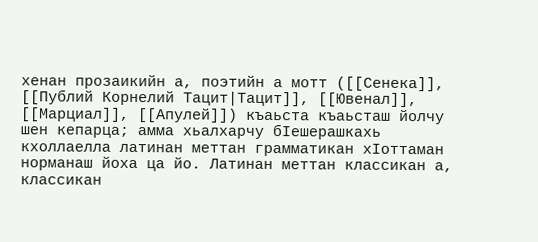хенан прозаикийн а, поэтийн а мотт ([[Сенека]], [[Публий Корнелий Тацит|Тацит]], [[Ювенал]], [[Марциал]], [[Апулей]]) къаьста къаьсташ йолчу шен кепарца; амма хьалхарчу бӀешерашкахь кхоллаелла латинан меттан грамматикан хӀоттаман норманаш йоха ца йо. Латинан меттан классикан а, классикан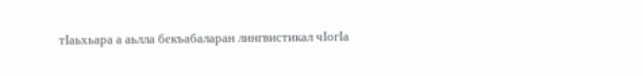тӀаьхьара а аьлла бекъабаларан лингвистикал чӀогӀа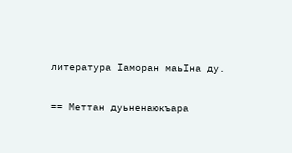литература Ӏаморан маьӀна ду.

== Меттан дуьненаюкъара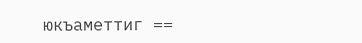юкъаметтиг ==